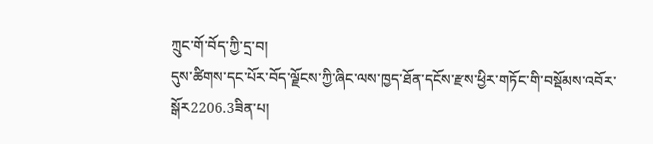ཀྲུང་གོ་བོད་ཀྱི་དྲ་བ།
དུས་ཚིགས་དང་པོར་བོད་ལྗོངས་ཀྱི་ཞིང་ལས་ཁྱད་ཐོན་དངོས་རྫས་ཕྱིར་གཏོང་གི་བསྡོམས་འབོར་སྒོར2206.3ཟིན་པ།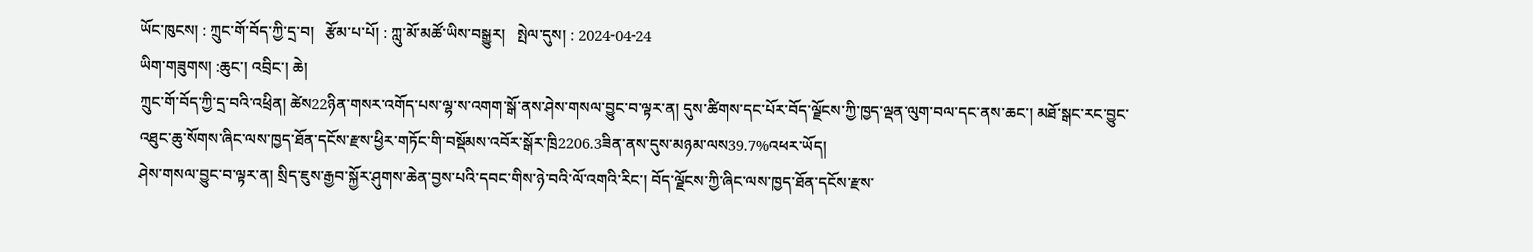ཡོང་ཁུངས། : ཀྲུང་གོ་བོད་ཀྱི་དྲ་བ།   རྩོམ་པ་པོ། : ཀླུ་མོ་མཚོ་ཡིས་བསྒྱུར།   སྤེལ་དུས། : 2024-04-24
ཡིག་གཟུགས། :ཆུང་། འབྲིང་། ཆེ།
ཀྲུང་གོ་བོད་ཀྱི་དྲ་བའི་འཕྲིན། ཚེས22ཉིན་གསར་འགོད་པས་ལྷ་ས་འགག་སྒོ་ནས་ཤེས་གསལ་བྱུང་བ་ལྟར་ན། དུས་ཚིགས་དང་པོར་བོད་ལྗོངས་ཀྱི་ཁྱད་ལྡན་ལུག་བལ་དང་ནས་ཆང་། མཐོ་སྒང་རང་བྱུང་འཐུང་ཆུ་སོགས་ཞིང་ལས་ཁྱད་ཐོན་དངོས་རྫས་ཕྱིར་གཏོང་གི་བསྡོམས་འབོར་སྒོར་ཁྲི2206.3ཟིན་ནས་དུས་མཉམ་ལས39.7%འཕར་ཡོད།
ཤེས་གསལ་བྱུང་བ་ལྟར་ན། སྲིད་ཇུས་རྒྱབ་སྐྱོར་ཤུགས་ཆེན་བྱས་པའི་དབང་གིས་ཉེ་བའི་ལོ་འགའི་རིང་། བོད་ལྗོངས་ཀྱི་ཞིང་ལས་ཁྱད་ཐོན་དངོས་རྫས་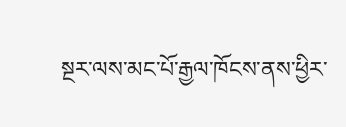སྔར་ལས་མང་པོ་རྒྱལ་ཁོངས་ནས་ཕྱིར་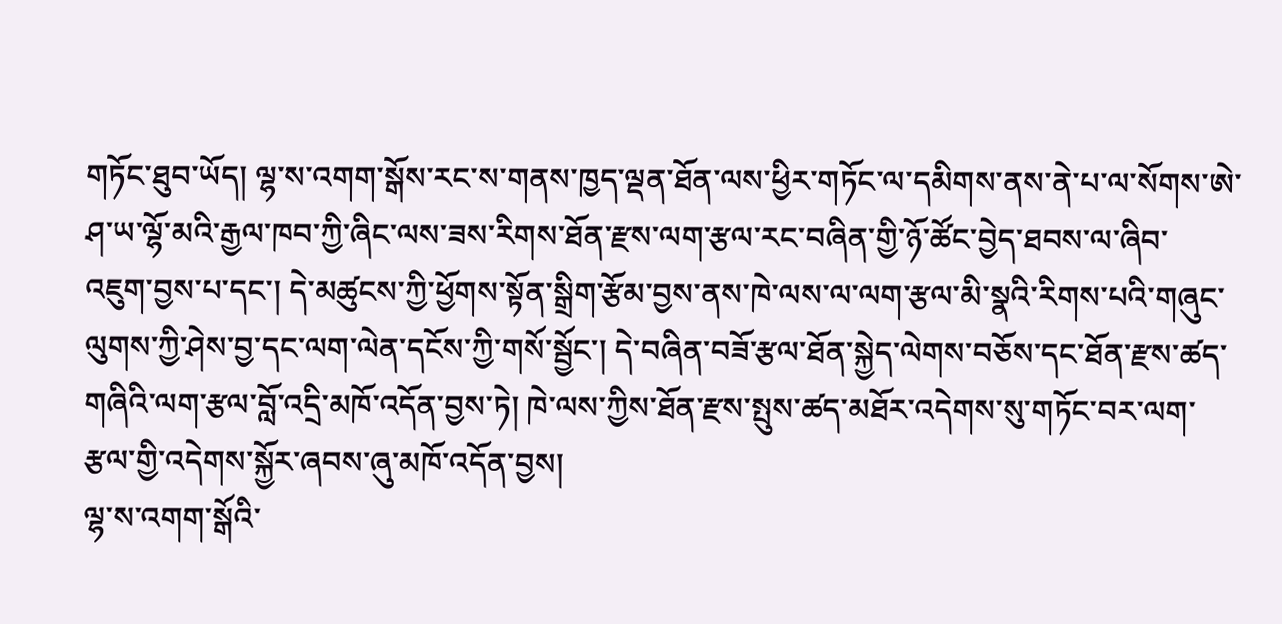གཏོང་ཐུབ་ཡོད། ལྷ་ས་འགག་སྒོས་རང་ས་གནས་ཁྱད་ལྡན་ཐོན་ལས་ཕྱིར་གཏོང་ལ་དམིགས་ནས་ནེ་པ་ལ་སོགས་ཨེ་ཤ་ཡ་ལྷོ་མའི་རྒྱལ་ཁབ་ཀྱི་ཞིང་ལས་ཟས་རིགས་ཐོན་རྫས་ལག་རྩལ་རང་བཞིན་གྱི་ཉོ་ཚོང་བྱེད་ཐབས་ལ་ཞིབ་འཇུག་བྱས་པ་དང་། དེ་མཚུངས་ཀྱི་ཕྱོགས་སྟོན་སྒྲིག་རྩོམ་བྱས་ནས་ཁེ་ལས་ལ་ལག་རྩལ་མི་སྣའི་རིགས་པའི་གཞུང་ལུགས་ཀྱི་ཤེས་བྱ་དང་ལག་ལེན་དངོས་ཀྱི་གསོ་སྦྱོང་། དེ་བཞིན་བཟོ་རྩལ་ཐོན་སྐྱེད་ལེགས་བཅོས་དང་ཐོན་རྫས་ཚད་གཞིའི་ལག་རྩལ་བློ་འདྲི་མཁོ་འདོན་བྱས་ཏེ། ཁེ་ལས་ཀྱིས་ཐོན་རྫས་སྤུས་ཚད་མཐོར་འདེགས་སུ་གཏོང་བར་ལག་རྩལ་གྱི་འདེགས་སྐྱོར་ཞབས་ཞུ་མཁོ་འདོན་བྱས།
ལྷ་ས་འགག་སྒོའི་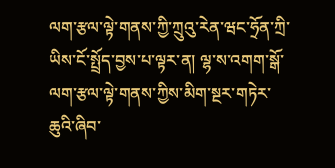ལག་རྩལ་ལྟེ་གནས་ཀྱི་ཀྲུའུ་རེན་ཝང་ཧྲོན་ཀྲི་ཡིས་ངོ་སྤྲོད་བྱས་པ་ལྟར་ན། ལྷ་ས་འགག་སྒོ་ལག་རྩལ་ལྟེ་གནས་ཀྱིས་མིག་སྔར་གཏེར་ཆུའི་ཞིབ་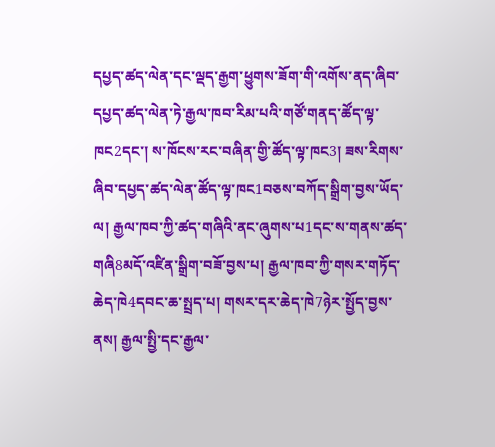དཔྱད་ཚད་ལེན་དང་ལྡད་རྒྱག་ཕྱུགས་ཟོག་གི་འགོས་ནད་ཞིབ་དཔྱད་ཚད་ལེན་ཏེ་རྒྱལ་ཁབ་རིམ་པའི་གཙོ་གནད་ཚོད་ལྟ་ཁང2དང་། ས་ཁོངས་རང་བཞིན་གྱི་ཚོད་ལྟ་ཁང3། ཟས་རིགས་ཞིབ་དཔྱད་ཚད་ལེན་ཚོད་ལྟ་ཁང1བཅས་བཀོད་སྒྲིག་བྱས་ཡོད་ལ། རྒྱལ་ཁབ་ཀྱི་ཚད་གཞིའི་ནང་ཞུགས་པ1དང་ས་གནས་ཚད་གཞི8མདོ་འཛིན་སྒྲིག་བཟོ་བྱས་པ། རྒྱལ་ཁབ་ཀྱི་གསར་གཏོད་ཆེད་ཁེ4དབང་ཆ་སྤྲད་པ། གསར་དར་ཆེད་ཁེ7ཉེར་སྤྱོད་བྱས་ནས། རྒྱལ་སྤྱི་དང་རྒྱལ་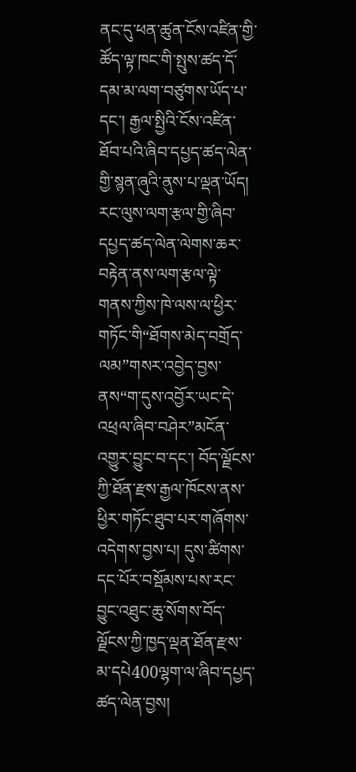ནང་དུ་ཕན་ཚུན་ངོས་འཛིན་གྱི་ཚོད་ལྟ་ཁང་གི་སྤུས་ཚད་དོ་དམ་མ་ལག་བཙུགས་ཡོད་པ་དང་། རྒྱལ་སྤྱིའི་ངོས་འཛིན་ཐོབ་པའི་ཞིབ་དཔྱད་ཚད་ལེན་གྱི་སྙན་ཞུའི་ནུས་པ་ལྡན་ཡོད།
རང་ལུས་ལག་རྩལ་གྱི་ཞིབ་དཔྱད་ཚད་ལེན་ལེགས་ཆར་བརྟེན་ནས་ལག་རྩལ་ལྟེ་གནས་ཀྱིས་ཁེ་ལས་ལ་ཕྱིར་གཏོང་གི“ཐོགས་མེད་བགྲོད་ལམ”གསར་འབྱེད་བྱས་ནས“ག་དུས་འབྱོར་ཡང་དེ་འཕྲལ་ཞིབ་བཤེར”མངོན་འགྱུར་བྱུང་བ་དང་། བོད་ལྗོངས་ཀྱི་ཐོན་རྫས་རྒྱལ་ཁོངས་ནས་ཕྱིར་གཏོང་ཐུབ་པར་གཞོགས་འདེགས་བྱས་པ། དུས་ཚིགས་དང་པོར་བསྡོམས་པས་རང་བྱུང་འཐུང་ཆུ་སོགས་བོད་ལྗོངས་ཀྱི་ཁྱད་ལྡན་ཐོན་རྫས་མ་དཔེ400ལྷག་ལ་ཞིབ་དཔྱད་ཚད་ལེན་བྱས།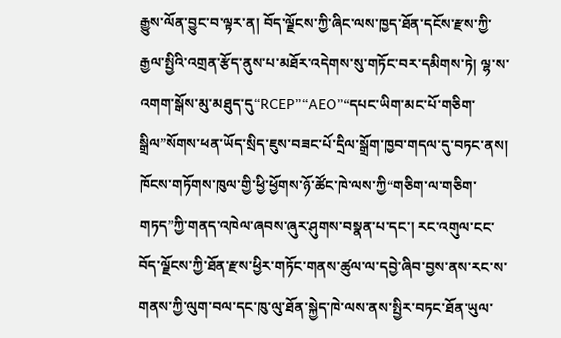རྒྱུས་ལོན་བྱུང་བ་ལྟར་ན། བོད་ལྗོངས་ཀྱི་ཞིང་ལས་ཁྱད་ཐོན་དངོས་རྫས་ཀྱི་རྒྱལ་སྤྱིའི་འགྲན་རྩོད་ནུས་པ་མཐོར་འདེགས་སུ་གཏོང་བར་དམིགས་ཏེ། ལྷ་ས་འགག་སྒོས་མུ་མཐུད་དུ“RCEP”“AEO”“དཔང་ཡིག་མང་པོ་གཅིག་སྒྲིལ”སོགས་ཕན་ཡོད་སྲིད་ཇུས་བཟང་པོ་དྲིལ་སྒྲོག་ཁྱབ་གདལ་དུ་བཏང་ནས། ཁོངས་གཏོགས་ཁུལ་གྱི་ཕྱི་ཕྱོགས་ཉོ་ཚོང་ཁེ་ལས་ཀྱི“གཅིག་ལ་གཅིག་གཏད”ཀྱི་གནད་འཁེལ་ཞབས་ཞུར་ཤུགས་བསྣན་པ་དང་། རང་འགུལ་ངང་བོད་ལྗོངས་ཀྱི་ཐོན་རྫས་ཕྱིར་གཏོང་གནས་ཚུལ་ལ་དབྱེ་ཞིབ་བྱས་ནས་རང་ས་གནས་ཀྱི་ལུག་བལ་དང་ཁུ་ལུ་ཐོན་སྐྱེད་ཁེ་ལས་ནས་སྤྱིར་བཏང་ཐོན་ཡུལ་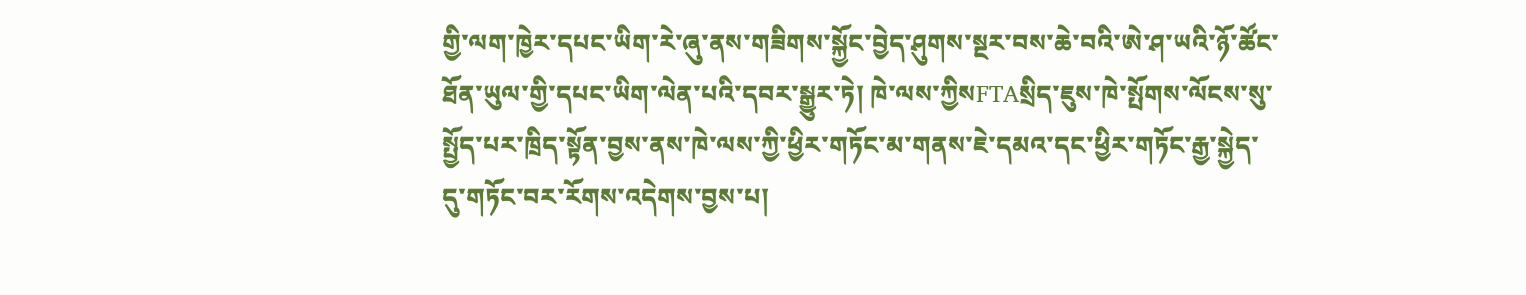གྱི་ལག་ཁྱེར་དཔང་ཡིག་རེ་ཞུ་ནས་གཟིགས་སྐྱོང་བྱེད་ཤུགས་སྔར་བས་ཆེ་བའི་ཨེ་ཤ་ཡའི་ཉོ་ཚོང་ཐོན་ཡུལ་གྱི་དཔང་ཡིག་ལེན་པའི་དབར་སྒྱུར་ཏེ། ཁེ་ལས་ཀྱིསFTAསྲིད་ཇུས་ཁེ་སྤོགས་ལོངས་སུ་སྤྱོད་པར་ཁྲིད་སྟོན་བྱས་ནས་ཁེ་ལས་ཀྱི་ཕྱིར་གཏོང་མ་གནས་ཇེ་དམའ་དང་ཕྱིར་གཏོང་རྒྱ་སྐྱེད་དུ་གཏོང་བར་རོགས་འདེགས་བྱས་པ།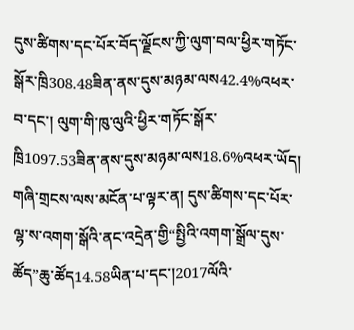དུས་ཚིགས་དང་པོར་བོད་ལྗོངས་ཀྱི་ལུག་བལ་ཕྱིར་གཏོང་སྒོར་ཁྲི308.48ཟིན་ནས་དུས་མཉམ་ལས42.4%འཕར་བ་དང་། ལུག་གི་ཁུ་ལུའི་ཕྱིར་གཏོང་སྒོར་ཁྲི1097.53ཟིན་ནས་དུས་མཉམ་ལས18.6%འཕར་ཡོད།
གཞི་གྲངས་ལས་མངོན་པ་ལྟར་ན། དུས་ཚིགས་དང་པོར་ལྷ་ས་འགག་སྒོའི་ནང་འདྲེན་གྱི“སྤྱིའི་འགག་སྒྲོལ་དུས་ཚོད”ཆུ་ཚོད14.58ཡིན་པ་དང་།2017ལོའི་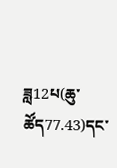ཟླ12པ(ཆུ་ཚོད77.43)དང་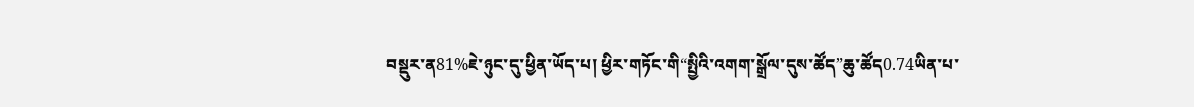བསྡུར་ན81%ཇེ་ཉུང་དུ་ཕྱིན་ཡོད་པ། ཕྱིར་གཏོང་གི“སྤྱིའི་འགག་སྒྲོལ་དུས་ཚོད”ཆུ་ཚོད0.74ཡིན་པ་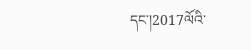དང་།2017ལོའི་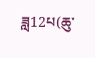ཟླ12པ(ཆུ་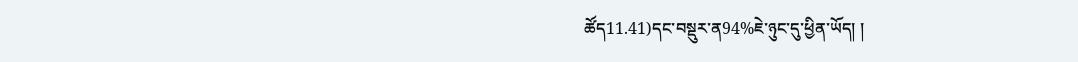ཚོད11.41)དང་བསྡུར་ན94%ཇེ་ཉུང་དུ་ཕྱིན་ཡོད། །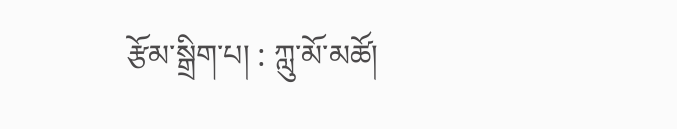རྩོམ་སྒྲིག་པ། : ཀླུ་མོ་མཚོ།